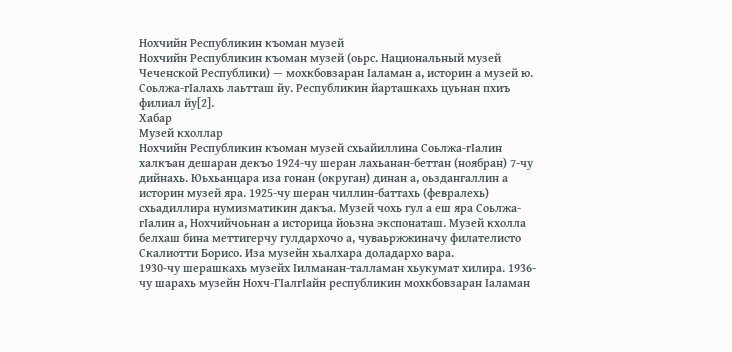Нохчийн Республикин къоман музей
Нохчийн Республикин къоман музей (оьрс. Национальный музей Чеченской Республики) — мохкбовзаран Ӏаламан а, историн а музей ю. Соьлжа-гӀалахь лаьтташ йу. Республикин йарташкахь цуьнан пхиъ филиал йу[2].
Хабар
Музей кхоллар
Нохчийн Республикин къоман музей схьайиллина Соьлжа-гӀалин халкъан дешаран декъо 1924-чу шеран лахьанан-беттан (ноябран) 7-чу дийнахь. Юьхьанцара иза гонан (округан) динан а, оьздангаллин а историн музей яра. 1925-чу шеран чиллин-баттахь (февралехь) схьадиллира нумизматикин дакъа. Музей чохь гул а еш яра Соьлжа-гӀалин а, Нохчийчоьнан а историца йоьзна экспонаташ. Музей кхолла белхаш бина меттигерчу гулдархочо а, чуваьржжиначу филателисто Скалиотти Борисо. Иза музейн хьалхара доладархо вара.
1930-чу шерашкахь музейх Ӏилманан-талламан хьукумат хилира. 1936-чу шарахь музейн Нохч-ГӀалгӀайн республикин мохкбовзаран Ӏаламан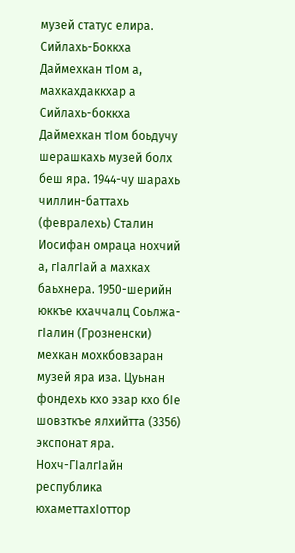музей статус елира.
Сийлахь-Боккха Даймехкан тӀом а, махкахдаккхар а
Сийлахь-боккха Даймехкан тӀом боьдучу шерашкахь музей болх беш яра. 1944-чу шарахь чиллин-баттахь (февралехь) Сталин Иосифан омраца нохчий а, гӀалгӀай а махках баьхнера. 1950-шерийн юккъе кхаччалц Соьлжа-гӀалин (Грозненски) мехкан мохкбовзаран музей яра иза. Цуьнан фондехь кхо эзар кхо бӀе шовзткъе ялхийтта (3356) экспонат яра.
Нохч-ГӀалгӀайн республика юхаметтахӀоттор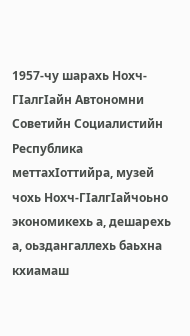1957-чу шарахь Нохч-ГӀалгӀайн Автономни Советийн Социалистийн Республика меттахӀоттийра, музей чохь Нохч-ГӀалгӀайчоьно экономикехь а, дешарехь а, оьздангаллехь баьхна кхиамаш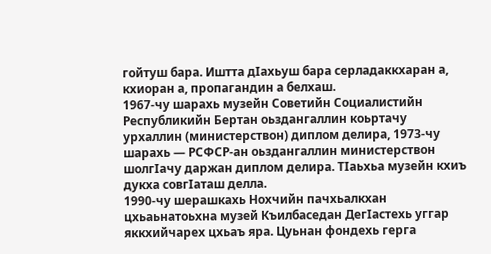гойтуш бара. Иштта дӀахьуш бара серладаккхаран а, кхиоран а, пропагандин а белхаш.
1967-чу шарахь музейн Советийн Социалистийн Республикийн Бертан оьздангаллин коьртачу урхаллин (министерствон) диплом делира, 1973-чу шарахь — РСФСР-ан оьздангаллин министерствон шолгӀачу даржан диплом делира. ТӀаьхьа музейн кхиъ дукха совгӀаташ делла.
1990-чу шерашкахь Нохчийн пачхьалкхан цхьаьнатоьхна музей Къилбаседан ДегӀастехь уггар яккхийчарех цхьаъ яра. Цуьнан фондехь герга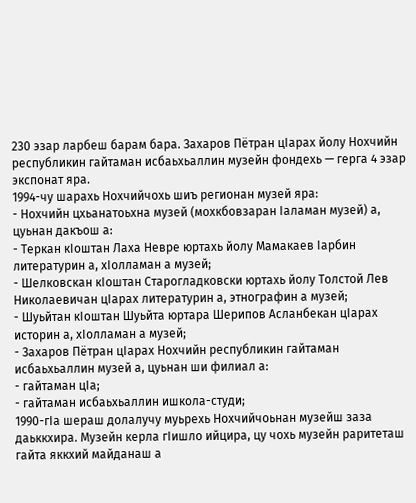230 эзар ларбеш барам бара. Захаров Пётран цӀарах йолу Нохчийн республикин гайтаман исбаьхьаллин музейн фондехь — герга 4 эзар экспонат яра.
1994-чу шарахь Нохчийчохь шиъ регионан музей яра:
- Нохчийн цхьанатоьхна музей (мохкбовзаран Ӏаламан музей) а, цуьнан дакъош а:
- Теркан кӀоштан Лаха Невре юртахь йолу Мамакаев Ӏарбин литературин а, хӀолламан а музей;
- Шелковскан кӀоштан Старогладковски юртахь йолу Толстой Лев Николаевичан цӀарах литературин а, этнографин а музей;
- Шуьйтан кӀоштан Шуьйта юртара Шерипов Асланбекан цӀарах историн а, хӀолламан а музей;
- Захаров Пётран цӀарах Нохчийн республикин гайтаман исбаьхьаллин музей а, цуьнан ши филиал а:
- гайтаман цӀа;
- гайтаман исбаьхьаллин ишкола-студи;
1990-гӀа шераш долалучу муьрехь Нохчийчоьнан музейш заза даьккхира. Музейн керла гӀишло ийцира, цу чохь музейн раритеташ гайта яккхий майданаш а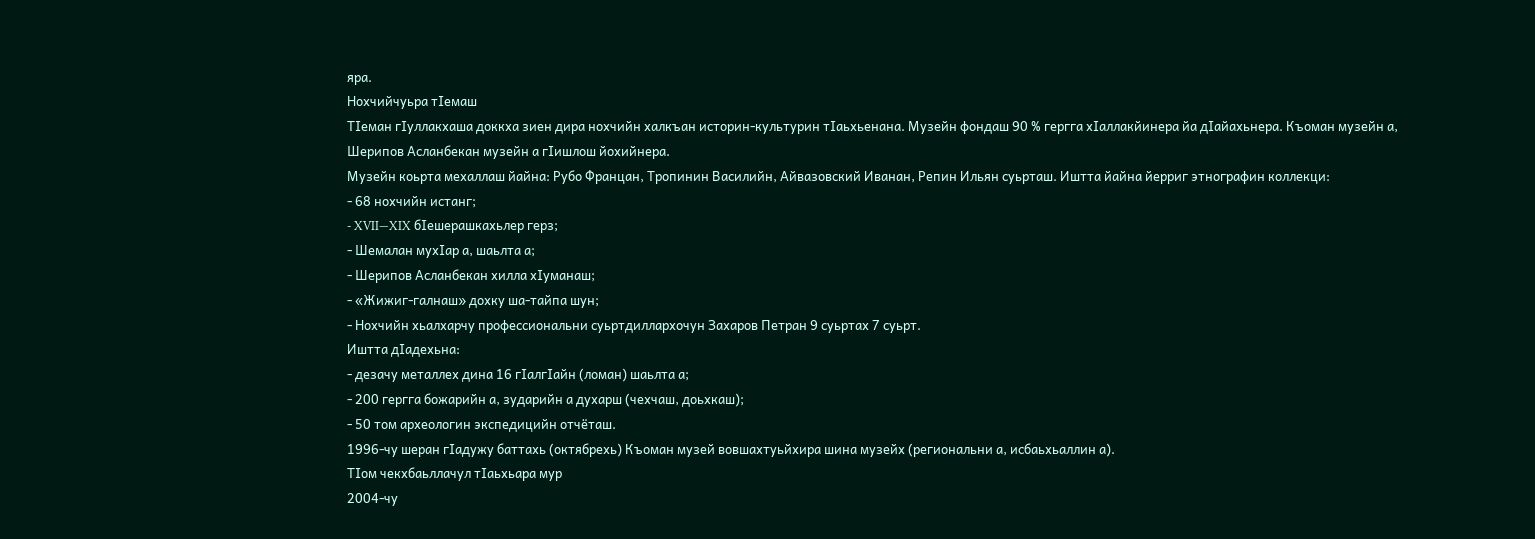яра.
Нохчийчуьра тӀемаш
ТӀеман гӀуллакхаша доккха зиен дира нохчийн халкъан историн-культурин тӀаьхьенана. Музейн фондаш 90 % гергга хӀаллакйинера йа дӀайахьнера. Къоман музейн а, Шерипов Асланбекан музейн а гӀишлош йохийнера.
Музейн коьрта мехаллаш йайна: Рубо Францан, Тропинин Василийн, Айвазовский Иванан, Репин Ильян суьрташ. Иштта йайна йерриг этнографин коллекци:
- 68 нохчийн истанг;
- XVII—XIX бӀешерашкахьлер герз;
- Шемалан мухӀар а, шаьлта а;
- Шерипов Асланбекан хилла хӀуманаш;
- «Жижиг-галнаш» дохку ша-тайпа шун;
- Нохчийн хьалхарчу профессиональни суьртдиллархочун Захаров Петран 9 суьртах 7 суьрт.
Иштта дӀадехьна:
- дезачу металлех дина 16 гӀалгӀайн (ломан) шаьлта а;
- 200 гергга божарийн а, зударийн а духарш (чехчаш, доьхкаш);
- 50 том археологин экспедицийн отчёташ.
1996-чу шеран гӀадужу баттахь (октябрехь) Къоман музей вовшахтуьйхира шина музейх (региональни а, исбаьхьаллин а).
ТӀом чекхбаьллачул тӀаьхьара мур
2004-чу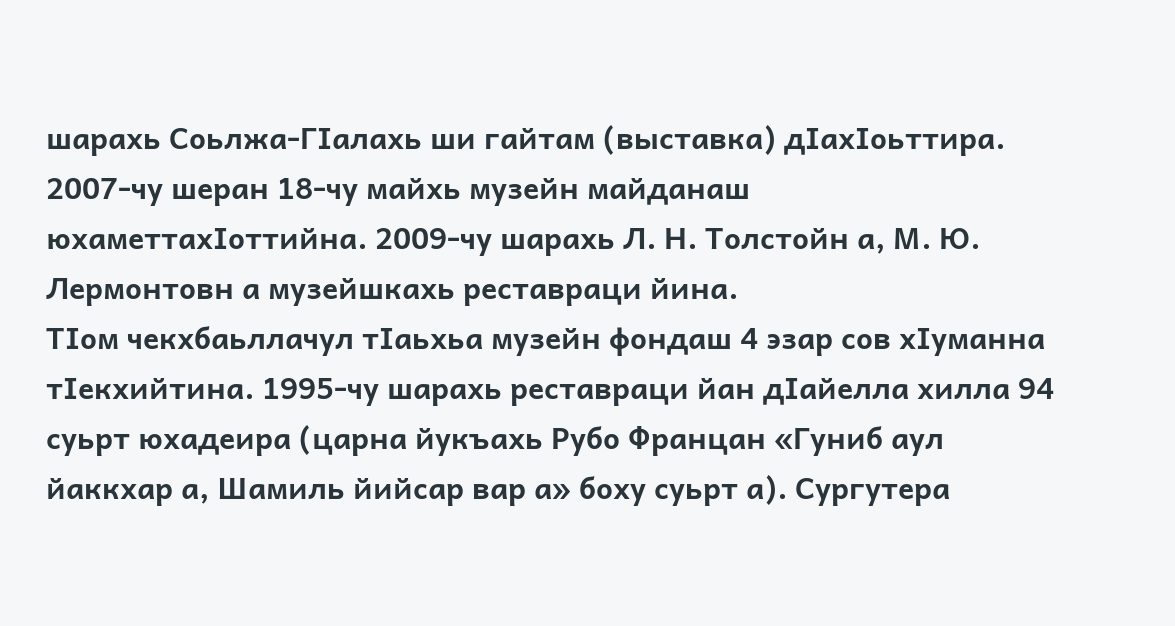шарахь Соьлжа-ГӀалахь ши гайтам (выставка) дӀахӀоьттира. 2007-чу шеран 18-чу майхь музейн майданаш юхаметтахӀоттийна. 2009-чу шарахь Л. Н. Толстойн а, М. Ю. Лермонтовн а музейшкахь реставраци йина.
ТӀом чекхбаьллачул тӀаьхьа музейн фондаш 4 эзар сов хӀуманна тӀекхийтина. 1995-чу шарахь реставраци йан дӀайелла хилла 94 суьрт юхадеира (царна йукъахь Рубо Францан «Гуниб аул йаккхар а, Шамиль йийсар вар а» боху суьрт а). Сургутера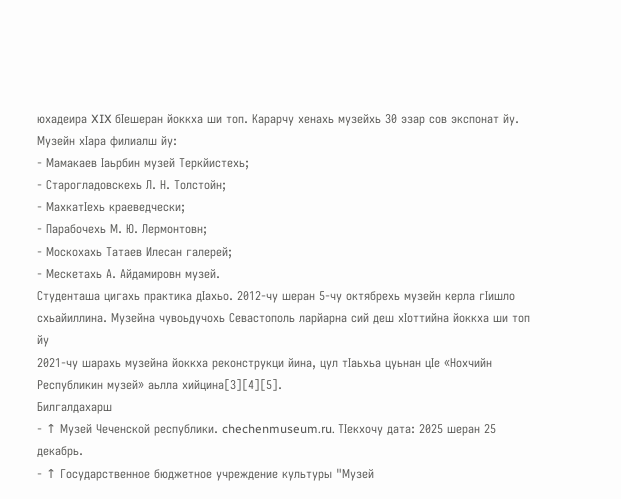юхадеира XIX бӀешеран йоккха ши топ. Карарчу хенахь музейхь 30 эзар сов экспонат йу.
Музейн хӀара филиалш йу:
- Мамакаев Ӏаьрбин музей Теркйистехь;
- Старогладовскехь Л. Н. Толстойн;
- МахкатӀехь краеведчески;
- Парабочехь М. Ю. Лермонтовн;
- Москохахь Татаев Илесан галерей;
- Мескетахь А. Айдамировн музей.
Студенташа цигахь практика дӀахьо. 2012-чу шеран 5-чу октябрехь музейн керла гӀишло схьайиллина. Музейна чувоьдучохь Севастополь ларйарна сий деш хӀоттийна йоккха ши топ йу
2021-чу шарахь музейна йоккха реконструкци йина, цул тӀаьхьа цуьнан цӀе «Нохчийн Республикин музей» аьлла хийцина[3][4][5].
Билгалдахарш
- ↑ Музей Чеченской республики. chechenmuseum.ru. ТӀекхочу дата: 2025 шеран 25 декабрь.
- ↑ Государственное бюджетное учреждение культуры "Музей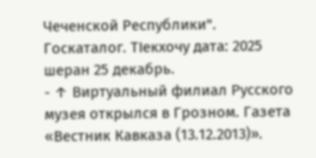Чеченской Республики". Госкаталог. ТӀекхочу дата: 2025 шеран 25 декабрь.
- ↑ Виртуальный филиал Русского музея открылся в Грозном. Газета «Вестник Кавказа (13.12.2013)».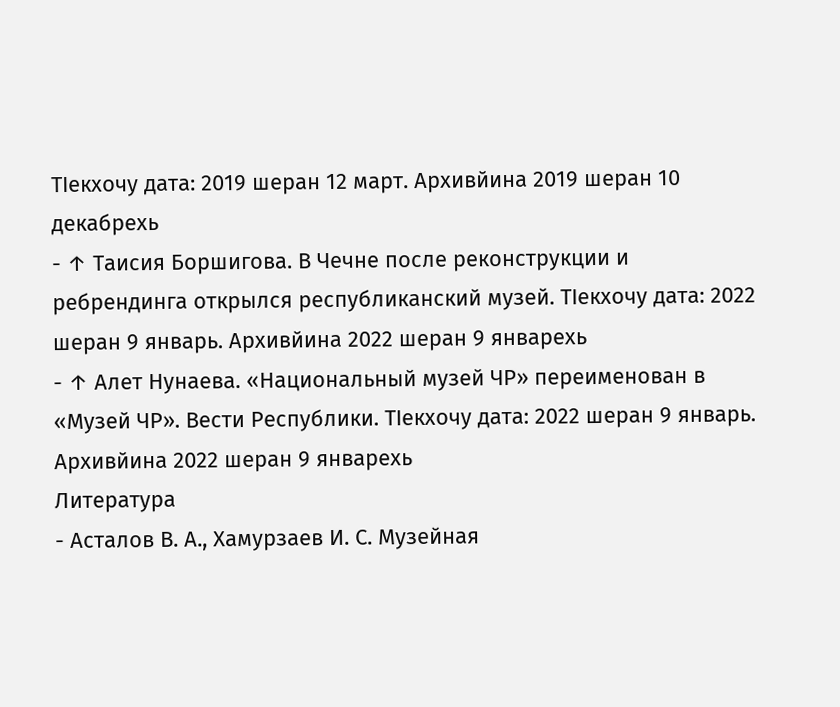ТӀекхочу дата: 2019 шеран 12 март. Архивйина 2019 шеран 10 декабрехь
- ↑ Таисия Боршигова. В Чечне после реконструкции и ребрендинга открылся республиканский музей. ТӀекхочу дата: 2022 шеран 9 январь. Архивйина 2022 шеран 9 январехь
- ↑ Алет Нунаева. «Национальный музей ЧР» переименован в «Музей ЧР». Вести Республики. ТӀекхочу дата: 2022 шеран 9 январь. Архивйина 2022 шеран 9 январехь
Литература
- Асталов В. А., Хамурзаев И. С. Музейная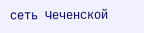сеть Чеченской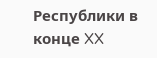Республики в конце XX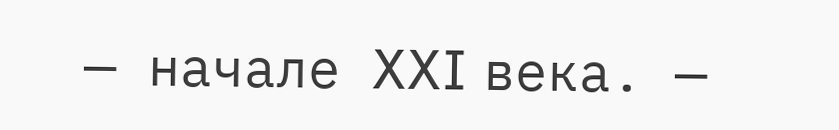— начале XXI века. —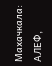Махачкала: АЛЕФ,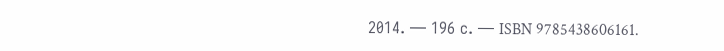2014. — 196 с. — ISBN 9785438606161.